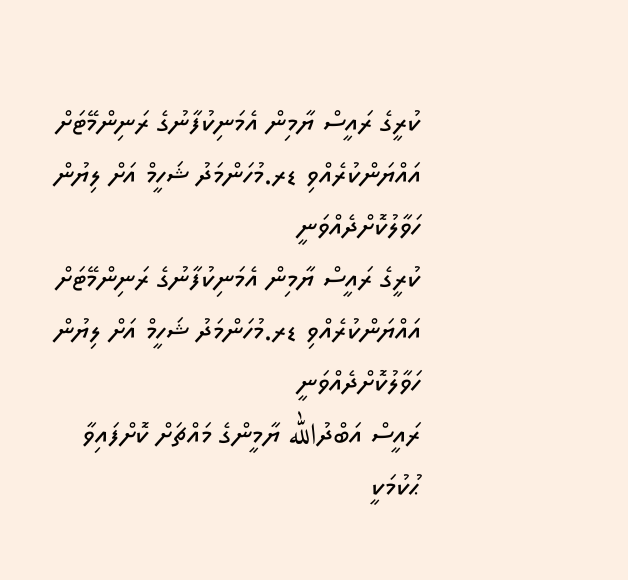ކުރީގެ ރައީސް ޔާމިން އެމަނިކުފާނުގެ ރަނިންމޭޓަށް އައްޔަންކުރެއްވި ޑރ.މުހަންމަދު ޝަހީމް އަށް ލިޔުން ހަވާލުކޮށްދެއްވަނީ
ކުރީގެ ރައީސް ޔާމިން އެމަނިކުފާނުގެ ރަނިންމޭޓަށް އައްޔަންކުރެއްވި ޑރ.މުހަންމަދު ޝަހީމް އަށް ލިޔުން ހަވާލުކޮށްދެއްވަނީ
ރައީސް އަބްދުالله ޔާމީންގެ މައްޗަށް ކޮށްފައިވާ ޙުކުމަކީ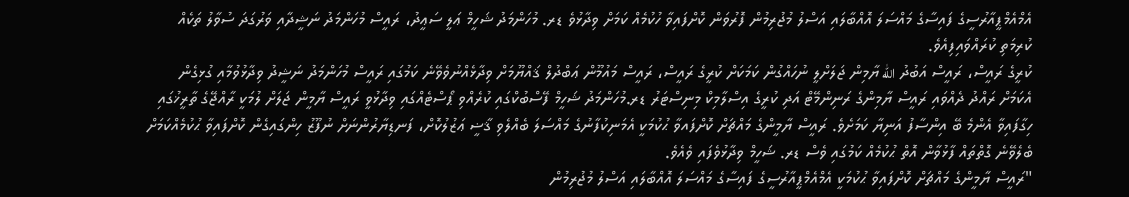އެމްއެމްޕީއާރުސީގެ ފައިސާގެ މައްސަލަ އޮއްބާލައި އަސްލު މުޖުރިމުން ފޮރުވަން ކޮށްފައިވާ ހުކުމެއް ކަމަށް ވިދާޅުވެ ޑރ. މުހަންމަދު ޝަހީމް ޢަލީ ސަޢީދު، ރައީސް މުހަންމަދު ނަޝީދާއި ވަރުގަދަ ސުވާލު ތަކެއް ކުރިމަތި ކުރައްވައިފިއެވެ.
ކުރީގެ ރައީސް، ރައީސް އަބުދު الله ޔާމިން ޖަލަށްލީ ނުހައްގުން ކަމަކަށް ކުރީގެ ރައީސް، ރައީސް މައުމޫން ޢަބްދުލް ޤައްޔޫމަށް ވިދާޅެއްނުވެވޭނެ ކަމުގައި ރައީސް މުހަންމަދު ނަޝީދު ވިދާޅުވުމާއި ގުޅިގެން އެކަމަށް ރައްދު ދެއްވައި ރައީސް ޔާމިންގެ ރަނިންމޭޓް އަދި ކުރީގެ އިސްލާމިކް މިނިސްޓަރު ޑރ.މުހަންމަދު ޝަހީމް ފޭސްބުކްގައި ކުރެއްވި ޕޯސްޓެއްގައި ވިދާޅުވީ ރައީސް ޔާމީން ޖަލަށް ލުމަކީ ރާއްޖޭގެ ތާރީޚުގައި ހިގާފައިވާ އެންމެ ބޭ އިންސާފު އަނިޔާ ކަމަށެވެ. ރައީސް ޔާމީންގެ މައްޗަށް ކޮށްފައވާ ޙުކުމަކީ އެމަނިކުފާނުގެ މައްސަލަ ބެއްލެވި ޤާޟީ ޢަޒުލުކޮށް، ފަނޑިޔާރުންނަށް ނުފޫޒު ހިންގައިގެން ކޮށްފައިވާ ޙުކުމެއްކަމަށް ބެލެވޭނެ ގޮތްތައް ފާޅުވާން އޮތް ޙުކުމެއް ކަމުގައި ވެސް ޑރ. ޝަހީމް ވިދާޅުވެފައި ވެއެވެ.
"ރައީސް ޔާމީންގެ މައްޗަށް ކޮށްފައިވާ ޙުކުމަކީ އެމްއެމްޕީއާރުސީގެ ފައިސާގެ މައްސަލަ އޮއްބާލައި އަސްލު މުޖުރިމުން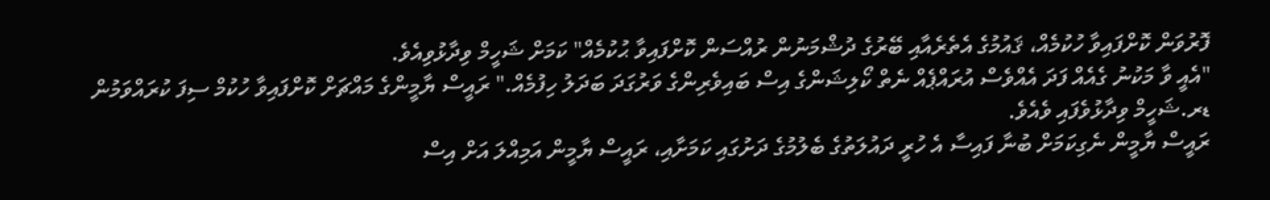ފޮރުވަން ކޮށްފައިވާ ހުކުމެއް، ޤައުމުގެ އެތެރެއާއި ބޭރުގެ ދުޝްމަނުން ރުއްސަން ކޮށްފައިވާ ޙުކުމެއް" ކަމަށް ޝަހީމް ވިދާޅުވިއެވެ.
"އެއީ ވާ މަކުނު ގެއެއް ފަދަ އެއްވެސް އުރައްޕެއް ނެތް ކޯލިޝަންގެ އިސް ބައިވެރިންގެ ވަރުގަދަ ބަދަލު ހިފުމެއް." ރައީސް ޔާމީންގެ މައްޗަށް ކޮށްފައިވާ ހުކުމް ސިފަ ކުރައްވަމުން ޑރ.ޝަހީމް ވިދާޅުވެފައި ވެއެވެ.
ރައީސް ޔާމީން ނެގިކަމަށް ބުނާ ފައިސާ އެ ހުރީ ދައުލަތުގެ ބެލުމުގެ ދަށުގައި ކަމަށާއި، ރައީސް ޔާމީން އަމިއްލަ އަށް އިސް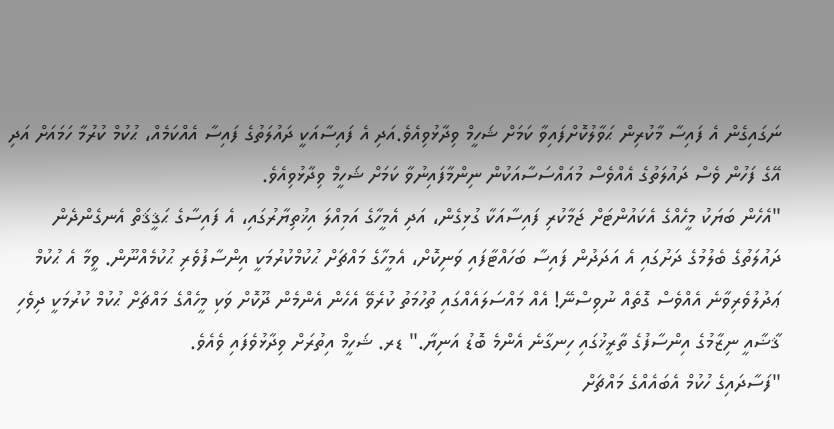ނަގައިގެން އެ ފައިސާ މާކުރިން ޙަވާލުކޮށްފައިވާ ކަމަށް ޝަހީމް ވިދާޅުވިއެވެ.އަދި އެ ފައިސާއަކީ ދައުލަތުގެ ފައިސާ އެއްކަމެއް، ޙުކުމް ކުރުމާ ހަމައަށް އަދި އޭގެ ފަހުން ވެސް ދައުލަތުގެ އެއްވެސް މުއައްސަސާއަކުން ނިންމާފައިނުވާ ކަމަށް ޝަހީމް ވިދާޅުވިއެވެ.
"އެހެން ބަޔަކު މީހެއްގެ އެކައުންޓަށް ޖަމާކުރި ފައިސާއަކާ ގުޅިގެން، އަދި އެމީހާގެ އަމިއްލަ އިޚުތިޔާރުގައި، އެ ފައިސާގެ ޙަޤީޤަތް އެނގެންދެން ދައުލަތުގެ ބެލުމުގެ ދަށުގައި އެ އަދަދުން ފައިސާ ބަހައްޓާފައި ވަނިކޮށް، އެމީހާގެ މައްޗަށް ޙުކުމްކުރުމަކީ އިންސާފުވެރި ޙުކުމެއްނޫން. ވީމާ އެ ޙުކުމް ޢަދުލުވެރިވާނެ އެއްވެސް ގޮތެއް ނުވިސްނޭ! އެއް މައްސަލައެއްގައި ތުހުމަތު ކުރެވޭ އެހެން އެންމެން ދޫކޮށް ވަކި މީހެއްގެ މައްޗަށް ޙުކުމް ކުރުމަކީ ދިވެހި ޤާޟާއީ ނިޒާމުގެ އިންސާފުގެ ތާރީޚުގައި ހިނގާނެ އެންމެ ބޮޑު އަނިޔާ." ޑރ. ޝަހީމް އިތުރަށް ވިދާޅުވެފައި ވެއެވެ.
"ފަސާދައިގެ ހުކުމް އެބައެއްގެ މައްޗަށް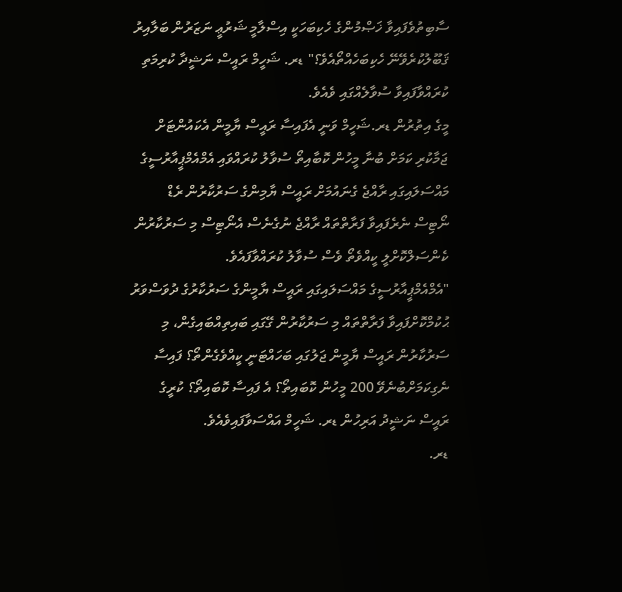ސާބިތުވެފައިވާ ޚަޞްމުންގެ ހެކިބަހަކީ އިސްލާމީ ޝަރުޢީ ނަޒަރުން ބަލާއިރު ޤަބޫލުކުރެވޭނޭ ހެކިބަހެއްތޯއެވެ؟" ޑރ. ޝަހީމް ރައީސް ނަޝީދާ ކުރިމަތި ކުރައްވާފައިވާ ސުވާލެއްގައި ވެއެވެ.
މީގެ އިތުރުން ޑރ.ޝަހީމް ވަނީ އެފައިސާ ރައީސް ޔާމީން އެކައުންޓަށް ޖަމާކުރި ކަމަށް ބުނާ މީހުން ކޮބާއިތޯ ސުވާލު ކުރައްވައި އެމްއެމްޕީއާރުސީގެ މައްސަލައިގައި ރާއްޖެ ގެނައުމަށް ރައީސް ޔާމިންގެ ސަރުކާރުން ރެޑް ނޯޓިސް ނެރެފައިވާ ފަރާތްތައް ރާއްޖެ ނުގެނެސް އެނޯޓިސް މި ސަރުކާރުން ކެންސަލްކޮށްލީ ކީއްވެތޯ ވެސް ސުވާލު ކުރައްވާފައެވެ.
"އެމްއެމްޕީއާރުސީގެ މައްސަލައިގައި ރައީސް ޔާމީންގެ ސަރުކާރުގެ ދުވަސްވަރު ޙުކުމްކޮށްފައިވާ ފަރާތްތައް މި ސަރުކާރުން ގޭގައި ބައިތިއްބައިގެން، މި ސަރުކާރުން ރައީސް ޔާމީން ޖަލުގައި ބަހައްޓަނީ ކީއްވެގެންތޯ؟ ފައިސާ ނެގިކަމަށްބުނެވޭ 200 މީހުން ކޮބައިތޯ؟ އެ ފައިސާ ކޮބައިތޯ؟ ކުރީގެ ރައީސް ނަޝީދު އަރިހުން ޑރ. ޝަހީމް އައްސަވާފައިވެއެވެ.
ޑރ.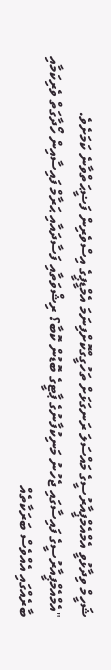ޝަހީމް ވިދާޅުވީ އެމްއެމްޕީއާރުސީގެ މައްސަލަ ރަނގަޅަށް ތަހުގީގްކޮށްފިނަމަ އެމްޑީޕީގެ އިސްވެރިން ފަޟީޙަތްވާނެ ކަމަށެވެ.
"އެމްއެމްޕީއާރުސީގެ ފައިސާގައި ޖެހުނު މަނިކުފާނުގެ ޕާޓީގެ ބޮޑުން ކޮބާ؟ ރިޝްވަތާއި ފަސާދައާއި ޙަރާމް ފައިސާއިން ހޯދާގަތް ވެރިކަމާއި ބާރެއްގައި އެއްވެސް ބަރަކާތެއް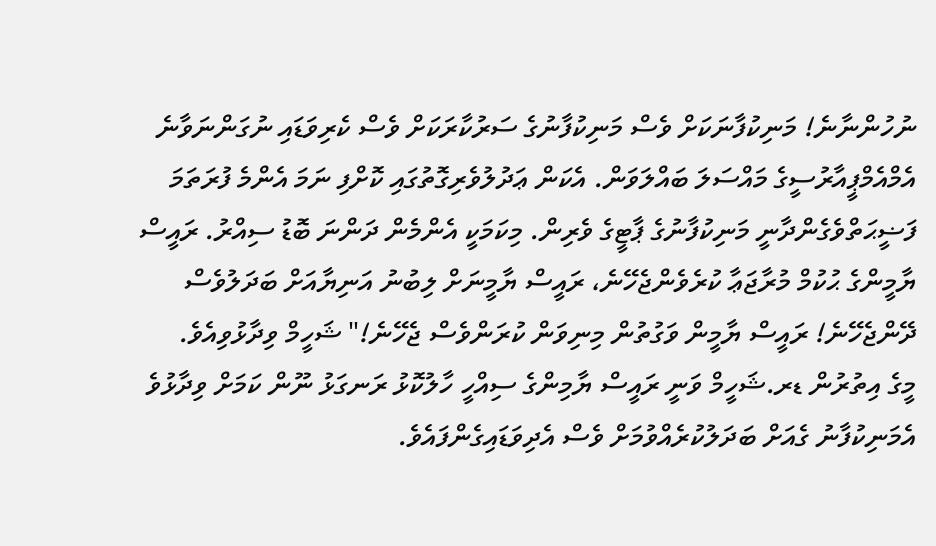ނުހުންނާނެ! މަނިކުފާނަކަށް ވެސް މަނިކުފާނުގެ ސަރުކާރަކަށް ވެސް ކެރިވަޑައި ނުގަންނަވާނެ އެމްއެމްޕީއާރުސީގެ މައްސަލަ ބައްލަވަން. އެކަން ޢަދުލުވެރިގޮތުގައި ކޮށްފި ނަމަ އެންމެ ފުރަތަމަ ފަޟީޙަތްވެގެންދާނީ މަނިކުފާނުގެ ޕާޓީގެ ވެރިން. މިކަމަކީ އެންމެން ދަންނަ ބޮޑު ސިއްރު. ރައީސް ޔާމީންގެ ޙުކުމް މުރާޖަޢާ ކުރެވެންޖެހޭނެ، ރައީސް ޔާމީނަށް ލިބުނު އަނިޔާއަށް ބަދަލުވެސް ދޭންޖެހޭނެ! ރައީސް ޔާމީން ވަގުތުން މިނިވަން ކުރަންވެސް ޖެހޭނެ!" ޝަހީމް ވިދާޅުވިއެވެ.
މީގެ އިތުރުން ޑރ.ޝަހީމް ވަނީ ރައީސް ޔާމިންގެ ސިއްހީ ހާލުކޮޅު ރަނގަޅު ނޫން ކަމަށް ވިދާޅުވެ އެމަނިކުފާނު ގެއަށް ބަދަލުކުރެއްވުމަށް ވެސް އެދިވަޑައިގެންފައެވެ.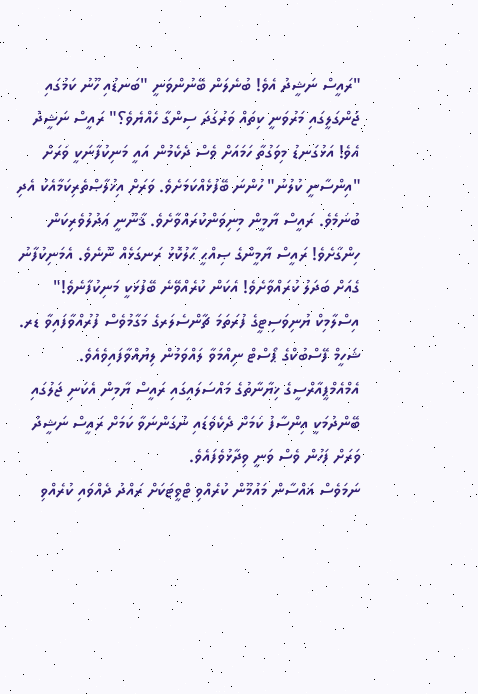"ރައީސް ނަޝީދު އެވެ! ބުނެލަން ބޭނުންވަނީ "ބަނޑުއި ހޫނު ކަމުގައި ޖަންގަލީގައި މަރުވަނީ ކިތައް ވަރުގަދަ ސިންގާ ހެއްޔެވެ؟" ރައީސް ނަޝީދު އެވެ! އަޅުގަނޑު މިވަގުތާ ހަމައަށް ވެސް ދެކެމުން އައީ މަނިކުފާނަކީ ވަރަށް "އިންސާނީ ކުލުނު" ހުންނަ ބޭފުޅެއްކަމަށެވެ. ވަރަށް އިޚުލާޞްތެރިކަމާއެކު އެދި ބުނަމެވެ. ރައީސް ޔާމީން މިނިވަންކުރައްވާށެވެ. ޤާނޫނީ ޢަދުލުވެރިކަން ހިންގާށެވެ! ރައީސް ޔާމީންގެ ޞިއްޙީ ޙާލުކޮޅު ރަނގަޅެއް ނޫނެވެ. އެމަނިކުފާނު ގެއަށް ބަދަލު ކުރައްވާށެވެ! އެކަން ކުރެއްވޭނެ ބޭފުޅަކީ މަނިކުފާނެވެ!" އިސްލާމިކް ޔުނިވަސިޓީގެ ފުރަތަމަ ޗާންސެލަރގެ މަގާމުވެސް ފުރުއްވާފައިވާ ޑރ. ޝަހީމް ފޭސްބުކްގެ ޕޯސްޓް ނިއްމަވާ ލައްވަމުން ލިޔުއްވާފައިވެއެވެ.
އެމްއެމްޕީއާރްސީގެ ޚިޔާނާތުގެ މައްސަލައިގައި ރައީސް ޔާމިން އެކަނި ޖަލުގައި ބޭންދުމަކީ އިންސާފު ކަމަށް ދެކެވަޑައި ނުގަންނަވާ ކަމަށް ރައީސް ނަޝީދު ވަރަށް ފަހުން ވެސް ވަނީ ވިދާޅުވެފައެވެ.
ނަމަވެސް ޣައްސާން މައުމޫން ކުރެއްވި ޓްވީޓަކަށް ރައްދު ދެއްވައި ކުރެއްވި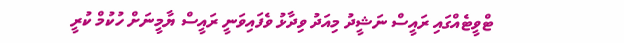ޓްވީޓެއްގައި ރައީސް ނަޝީދު މިއަދު ވިދާޅު ވެފައިވަނީ ރައީސް ޔާމީނަށް ހުކުމް ކުރީ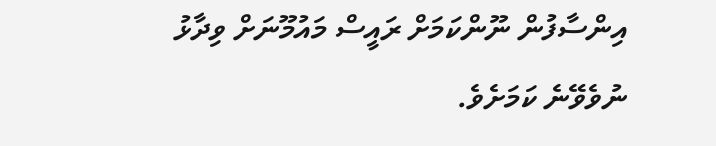އިންސާފުން ނޫންކަމަށް ރައީސް މައުމޫނަށް ވިދާޅު ނުވެވޭނެ ކަމަށެވެ.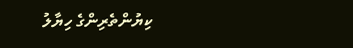ކިޔުންތެރިންގެ ހިޔާލު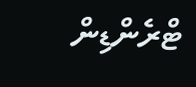ޓްރެންޑިން